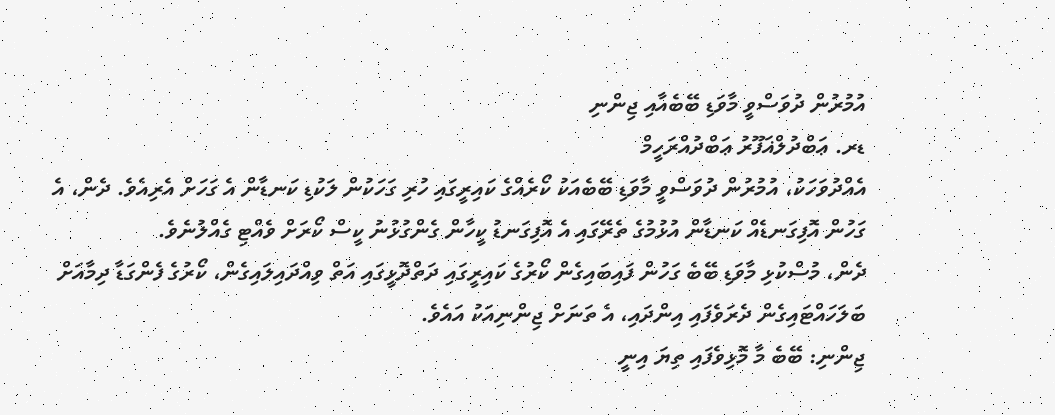އުމުރުން ދުވަސްވީ މާވަޑި ބޭބެއާއި ޖިންނި
ޑރ. ޢަބްދުލްޣަފޫރު ޢަބްދުއްރަހީމް
އެއްދުވަހަކު، އުމުރުން ދުވަސްވީ މާވަޑި ބޭބެއަކު ކޯރެއްގެ ކައިރީގައި ހުރި ގަހަކުން ލަކުޑި ކަނޑާން އެ ގަހަށް އެރިއެވެ. ދެން، އެ ގަހުން އޮފިގަނޑެއް ކަނޑާން އުޅުމުގެ ތެރޭގައި އެ އޮފިގަނޑު ކީހާން ގެންގުޅުނު ކީސް ކޯރަށް ވެއްޓި ގެއްލުނެވެ.
ދެން، މުސްކުޅި މާވަޑި ބޭބެ ގަހުން ފައިބައިގެން ކޯރުގެ ކައިރީގައި ދަތްދޮޅީގައި އަތް ވިއްދައިލައިގެން، ކޯރުގެ ފެންގަޑާ ދިމާއަށް ބަލަހައްޓައިގެން ދެރަވެފައި އިންދައި، އެ ތަނަށް ޖިންނިއަކު އައެވެ.
ޖިންނި: ބޭބެ މާ މޮޅިވެފައި ތިޔަ އިނީ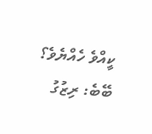ކީއްވެ ހެއްޔެވެ؟
ބޭބެ: ރިޒުގު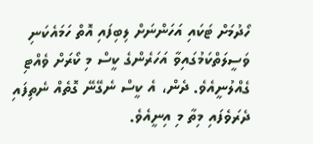ހޯދުމަށް ޓަކައި އަހަންނަށް ލިބިފައި އޮތް ހަމައެކަނި ވަސީލަތްކަމުގައިވާ އަހަރެންގެ ކީސް މި ކޯރަށް ވެއްޓި ގެއްލުނީއެވެ. ދެން، އެ ކީސް ނެގޭނޭ ގޮތެއް ނެތިފައި ދެރަވެފައި މިތާ މި އިނީއެވެ.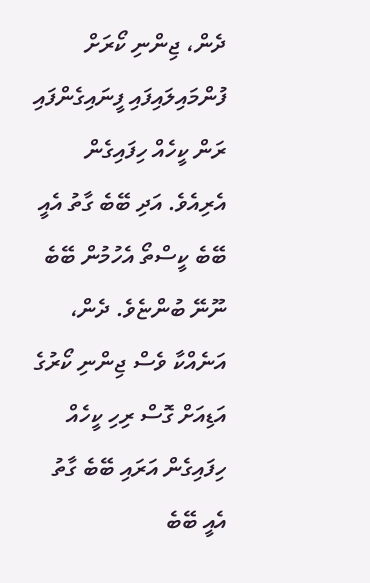ދެން، ޖިންނި ކޯރަށް ފުންމައިލައިފައި ފީނައިގެންފައި ރަން ކީހެއް ހިފައިގެން އެރިއެވެ. އަދި ބޭބެ ގާތު އެއީ ބޭބެ ކީސްތޯ އެހުމުން ބޭބެ ނޫނޭ ބުންޏެވެ. ދެން، އަނެއްކާ ވެސް ޖިންނި ކޯރުގެ އަޑިއަށް ގޮސް ރިހި ކީހެއް ހިފައިގެން އަރައި ބޭބެ ގާތު އެއީ ބޭބެ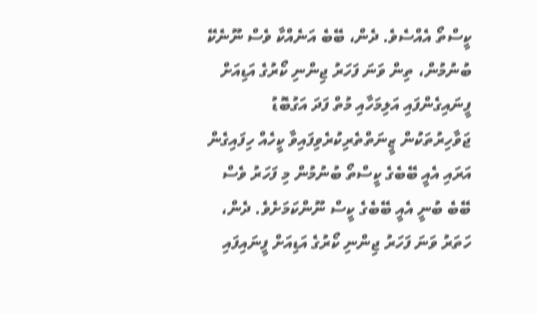ކީސްތޯ އެއްސެވެ. ދެން، ބޭބެ އަނެއްކާ ވެސް ނޫނެކޭ ބުނުމުން، ތިން ވަނަ ފަހަރު ޖިންނި ކޯރުގެ އަޑިއަށް ފީނައިގެންފައި އަލިމަހާއި މުތް ފަދަ އަގުބޮޑު ޖަވާހިރުތަކުން ޒީނަތްތެރިކުރެވިފައިވާ ކީހެއް ހިފައިގެން އަރައި އެއީ ބޭބެގެ ކީސްތޯ ބުނުމުން މި ފަހަރު ވެސް ބޭބެ ބުނީ އެއީ ބޭބެގެ ކީސް ނޫންކަމަށެވެ. ދެން، ހަތަރު ވަނަ ފަހަރު ޖިންނި ކޯރުގެ އަޑިއަށް ފީނައިފައި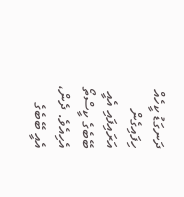ދަނގަޑު ކީހެއް ހިފައިގެން އަރައިފައި އެއީ ބޭބެގެ ކީސްތޯ އެހިއެވެ. ދެން، އެއީ ބޭބެގެ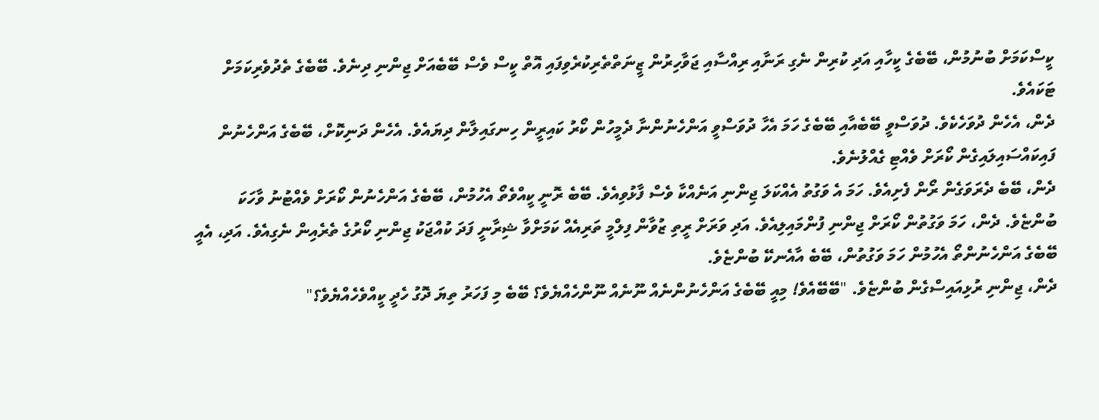ކީސްކަމަށް ބުނުމުން، ބޭބެގެ ކީހާއި އަދި ކުރިން ނެގި ރަނާއި ރިއްސާއި ޖަވާހިރުން ޒީނަތްތެރިކުރެވިފައި އޮތް ކީސް ވެސް ބޭބެއަށް ޖިންނި ދިނެވެ. ބޭބެގެ ތެދުވެރިކަމަށް ޓަކައެވެ.
ދެން، އެހެން ދުވަހެކެވެ. ދުވަސްވީ ބޭބެއާއި ބޭބެގެ ހަމަ އެހާ ދުވަސްވީ އަންހެނުންނާ ދެމީހުން ކޯރު ކައިރީން ހިނގައިލާން ދިޔައެވެ. އެހެން ދަނިކޮށް، ބޭބެގެ އަންހެނުން ފައިކައްސައިލައިގެން ކޯރަށް ވެއްޓި ގެއްލުނެވެ.
ދެން، ބޭބެ ދެރަވަގެން ރޯން ފެށިއެވެ. ހަމަ އެ ވަގުތު އެއްކަލަ ޖިންނި އަނެއްކާ ވެސް ފާޅުވިއެވެ. ބޭބެ ރޮނީ ކީއްވެތޯ އެހުމުން، ބޭބެގެ އަންހެނުން ކޯރަށް ވެއްޓުނު ވާހަކަ ބުންޏެވެ. ދެން، ހަމަ ވަގުތުން ކޯރަށް ޖިންނި ފުންމައިލިއެވެ. އަދި ވަރަށް ރީތި ޒުވާން ފިލްމީ ތަރިއެއް ކަމަށްވާ ޝިރާނީ ފަދަ ކުއްޖަކު ޖިންނި ކޯރުގެ ތެރެއިން ނެގިއެވެ. އަދި، އެއީ ބޭބެގެ އަންހެނުންތޯ އެހުމުން ހަމަ ވަގުތުން، ބޭބެ އާއެނކޭ ބުންޏެވެ.
ދެން، ޖިންނި ރުޅިއައިސްގެން ބުންޏެވެ. "ބޭބޭއެވެ! މިއީ ބޭބެގެ އަންހެނުންނެއް ނޫނެއް ނޫންހެއްޔެވެ؟ ބޭބެ މި ފަހަރު ތިޔަ ދޮގު ހެދީ ކީއްވެހެއްޔެވެ؟"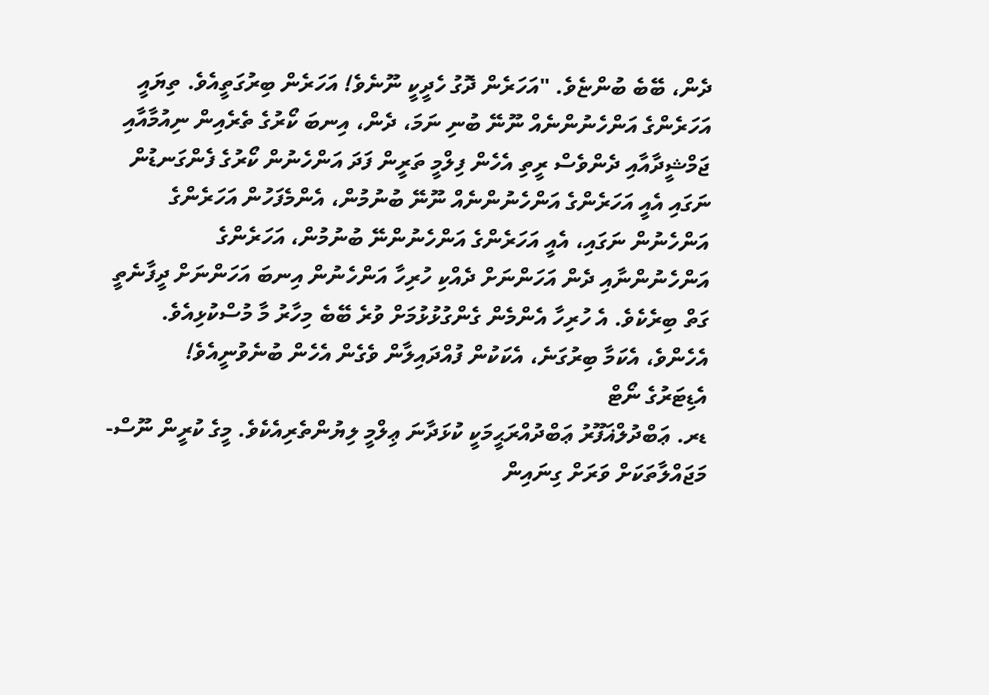ދެން، ބޭބެ ބުންޏެވެ. "އަހަރެން ދޮގު ހެދީކީ ނޫނެވެ! އަހަރެން ބިރުގަތީއެވެ. ތިޔައީ އަހަރެންގެ އަންހެނުންނެއް ނޫނޭ ބުނި ނަމަ، ދެން، އިނބަ ކޯރުގެ ތެރެއިން ނިއުމާއާއި ޖަމްޝީދާއާއި ދެންވެސް ރީތި އެހެން ފިލްމީ ތަރީން ފަދަ އަންހެނުން ކޯރުގެ ފެންގަނޑުން ނަގައި އެއީ އަހަރެންގެ އަންހެނުންނެއް ނޫނޭ ބުނުމުން، އެންމެފަހުން އަހަރެންގެ އަންހެނުން ނަގައި، އެއީ އަހަރެންގެ އަންހެނުންނޭ ބުނުމުން، އަހަރެންގެ އަންހެނުންނާއި ދެން އަހަންނަށް ދެއްކި ހުރިހާ އަންހެނުން އިނބަ އަހަންނަށް ދީފާނެތީ ގަތް ބިރެކެވެ. އެ ހުރިހާ އެންމެން ގެންގުޅުޅުމަށް ވުރެ ބޭބެ މިހާރު މާ މުސްކުޅިއެވެ. އެހެންވެ، އެކަމާ ބިރުގަނެ، އެކަކުން ފުއްދައިލާން ވެގެން އެހެން ބުނެވުނީއެވެ!
އެޑިޓަރުގެ ނޯޓް
ޑރ. ޢަބްދުލްޣަފޫރު ޢަބްދުއްރަޙީމަކީ ކުޅަދާނަ ޢިލްމީ ލިޔުންތެރިއެކެވެ. މީގެ ކުރީން ނޫސް-މަޖައްލާތަކަށް ވަރަށް ގިނައިން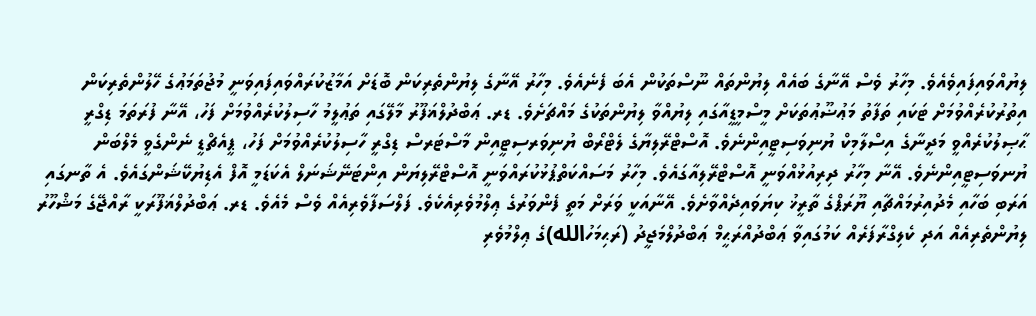ލިޔުއްވައިފައިވެއެވެ. މިހާރު ވެސް އޭނާގެ ބައެއް ލިޔުންތައް ނޫސްތަކުން އެބަ ފެނެއެވެ. މިހާރު އޭނާގެ ލިޔުންތެރިކަން ބޮޑަށް އަމާޒުކުރައްވައިފައިވަނީ މުޖުތަމަޢުގެ ހޭލުންތެރިކަން އިތުރުކުރެއްވުމަށް ޓަކައި ތަފާތު މަޢުޟޫޢުތަކަށް މީސްމީޑީއާގައި ލިޔުއްވާ ލިޔުންތަކުގެ މައްޗަށެވެ. ޑރ. ޢަބްދުލްޣަފޫރު މާލޭގައި ތަޢުލީމު ހާސިލުކުރެއްވުމަށް ފަހު، އޭނާ ފުރަތަމަ ޑިގްރީ ޙާޞިލުކުރެއްވީ މަދީނާގެ އިސްލާމިކް ޔުނިވަސިޓީއިންނެވެ. އޮސްޓްރޭލިޔާގެ ލެޓްރޯބް ޔުނިވަރސިޓީއިން މާސްޓަރސް ޑިގްރީ ހާސިލުކުރެއްވުމަށް ފަހު، ޕީއެޗްޑީ ނެންގެވީ މެލްބަން ޔުނވަސިޓީއިންނެވެ. އޭނާ މިހާރު ދިރިއުޅުއްވަނީ އޮސްޓްރޭލިއާގައެވެ. މިހާރު މަސައްކަތްޕުޅުކުރައްވަނީ އޮސްޓްރޭލިޔަން އިންޓަނޭޝަނަލް އެކަޑަމީ އޮފް އެޑިޔުކޭޝަންގައެވެ. އެ ތާނގައި އަރަބި ބަހާއި މެދުއިރުމައްޗާއި ޔޫރަޕްގެ ތާރީޚު ކިޔަވައިދެއްވާށެވެ. އޭނާއަކީ ވަރަށް މަތީ ފެންވަރުގެ ޢިލްމުވެރިއެކެވެ. ފަލްސަފާވެރިއެއް ވެސް މެއެވެ. ޑރ. ޢަބްދުލްޣަފޫރަކީ ރާއްޖޭގެ މަޝްހޫރު ލިޔުންތެރިއެއް އަދި ކެލިގްރާފަރެއް ކަމުގައިވާ ޢަބްދުއްރަޙީމް ޢަބްދުލްމަޖީދު (ރަޙިމަހުالله)ގެ ޢިލްމުވެރި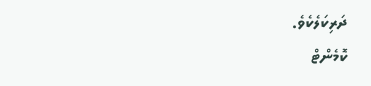ދަރިކަލެކެވެ.
ކޮމެންޓް